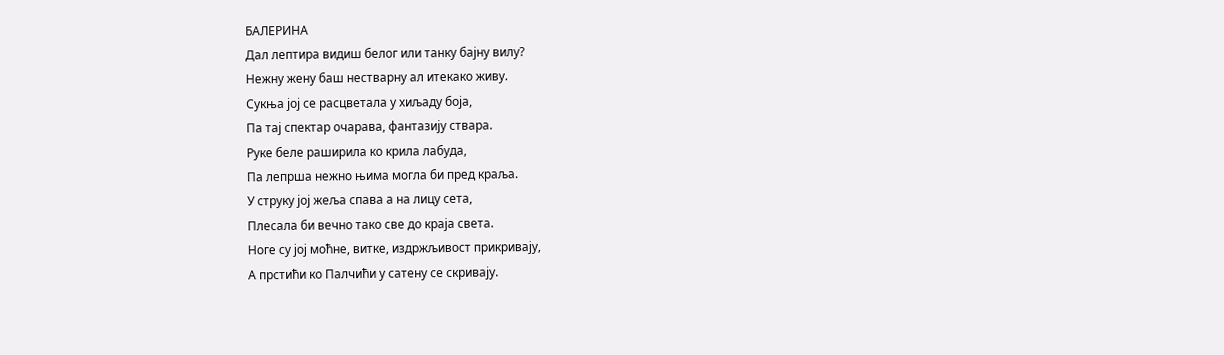БАЛЕРИНА
Дал лептира видиш белог или танку бајну вилу?
Нежну жену баш нестварну ал итекако живу.
Сукња јој се расцветала у хиљаду боја,
Па тај спектар очарава, фантазију ствара.
Руке беле раширила ко крила лабуда,
Па лепрша нежно њима могла би пред краља.
У струку јој жеља спава а на лицу сета,
Плесала би вечно тако све до краја света.
Ноге су јој моћне, витке, издржљивост прикривају,
А прстићи ко Палчићи у сатену се скривају.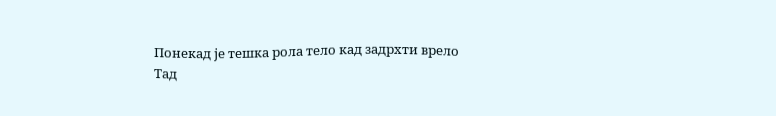Понекад је тешка рола тело кад задрхти врело
Тад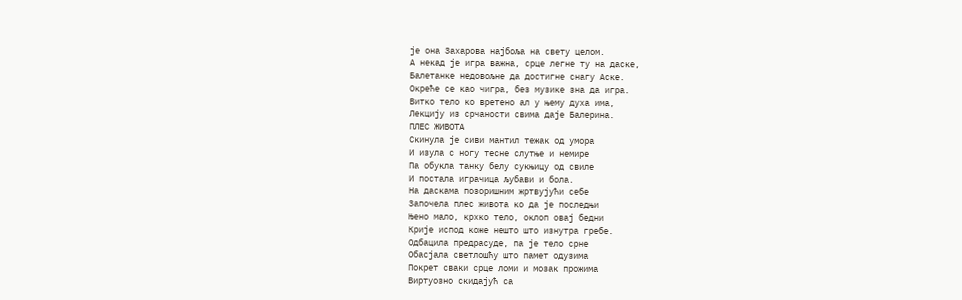је она Захарова најбоља на свету целом.
А некад је игра важна, срце легне ту на даске,
Балетанке недовољне да достигне снагу Аске.
Окреће се као чигра, без музике зна да игра.
Витко тело ко вретено ал у њему духа има,
Лекцију из срчаности свима даје Балерина.
ПЛЕС ЖИВОТА
Скинула је сиви мантил тежак од умора
И изула с ногу тесне слутње и немире
Па обукла танку белу сукњицу од свиле
И постала играчица љубави и бола.
На даскама позоришним жртвујући себе
Започела плес живота ко да је последњи
Њено мало, крхко тело, оклоп овај бедни
Крије испод коже нешто што изнутра гребе.
Одбацила предрасуде, па је тело срне
Обасјала светлошћу што памет одузима
Покрет сваки срце ломи и мозак прожима
Виртуозно скидајућ са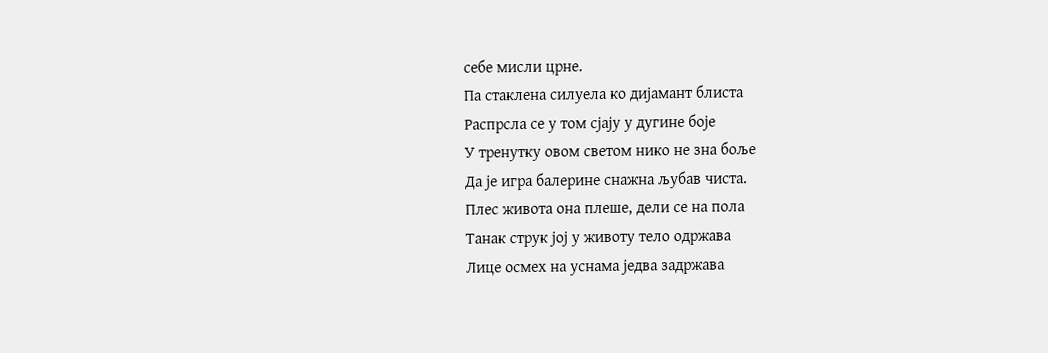себе мисли црне.
Па стаклена силуела ко дијамант блиста
Распрсла се у том сјају у дугине боје
У тренутку овом светом нико не зна боље
Да је игра балерине снажна љубав чиста.
Плес живота она плеше, дели се на пола
Танак струк јој у животу тело одржава
Лице осмех на уснама једва задржава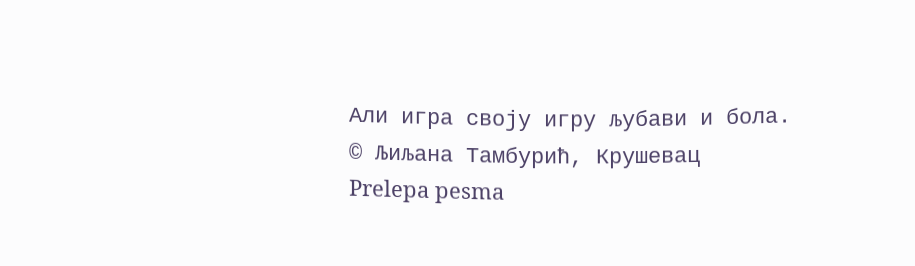Али игра своју игру љубави и бола.
© Љиљана Тамбурић, Крушевац
Prelepa pesma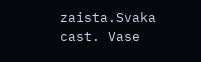zaista.Svaka cast. Vase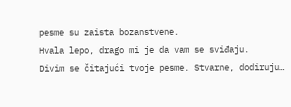pesme su zaista bozanstvene.
Hvala lepo, drago mi je da vam se sviđaju.
Divim se čitajući tvoje pesme. Stvarne, dodiruju…